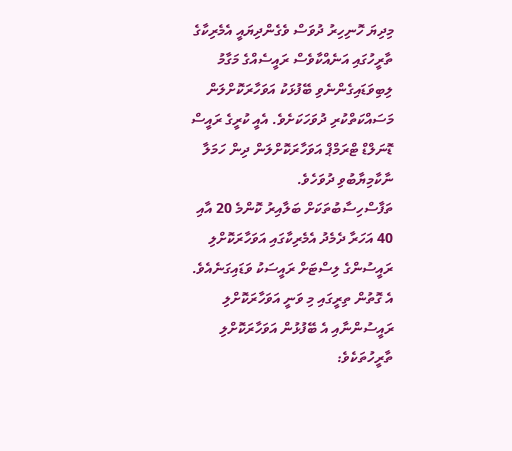މިދިޔަ ހޮނިހިރު ދުވަސް ވެގެންދިޔައީ އެމެރިކާގެ ތާރީހުގައި އަނެއްކާވެސް ރައީސެއްގެ މަގާމު ލިބިވަޑައިގެންނެވި ބޭފުޅަކު އަވަހާރަކޮށްލަން މަސައްކަތްކުރި ދުވަހަކަށެވެ. އެއީ ކުރީގެ ރައީސް ޑޮނަލްޑް ޓްރަމްޕް އަވަހާރަކޮށްލަން ދިން ހަމަލާ ނާކާމިޔާބުވި ދުވަހެވެ.
ތަފާސްހިސާބުތަކަށް ބަލާއިރު ކޮންމެ 20 އާއި 40 އަހަރާ ދެމެދު އެމެރިކާގައި އަވަހާރަކޮށްލި ރައީސުންގެ ލިސްޓަށް ރައީސަކު ވަޑައިގަނެއެވެ.
އެ ގޮތުން ތިރީގައި މި ވަނީ އަވަހާރަކޮށްލި ރައީސުންނާއި އެ ބޭފުޅުން އަވަހާރަކޮށްލި ތާރީހުތަކެވެ: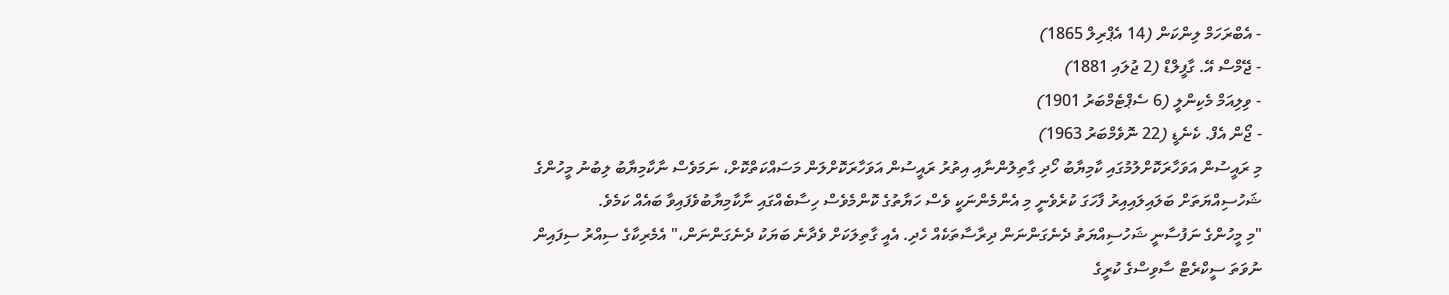- އެބްރަހަމް ލިންކަން (14 އެޕްރިލް 1865)
- ޖޭމްސް އޭ. ގާފީލްޑް (2 ޖުލައި 1881)
- ވިލިއަމް މެކިންލީ (6 ސެޕްޓެމްބަރު 1901)
- ޖޯން އެފް. ކެނެޑީ (22 ނޮވެމްބަރު 1963)
މި ރައީސުން އަވަހާރަކޮށްލުމުގައި ކާމިޔާބު ހޯދި ގާތިލުންނާއި އިތުރު ރައީސުން އަވަހާރަކޮށްލަން މަސައްކަތްކޮށް، ނަމަވެސް ނާކާމިޔާބު ލިބުނު މީހުންގެ ޝަހުސިއްޔަތަށް ބަލައިލައިއިރު ފާހަގަ ކުރެވެނީ މި އެންމެންނަކީ ވެސް ހަޔާތުގެ ކޮންމެވެސް ހިސާބެއްގައި ނާކާމިޔާބުވެފައިވާ ބައެއް ކަމެވެ.
"މި މީހުންގެ ނަފުސާނީ ޝަހުސިއްޔަތު ދެނެގަންނަން ދިރާސާތަކެއް ހެދި. އެއީ ގާތިލަކަށް ވެދާނެ ބަޔަކު ދެނެގަންނަން،" އެމެރިކާގެ ސިއްރު ސިފައިން ނުވަތަ ސީކްރެޓް ސާވިސްގެ ކުރީގެ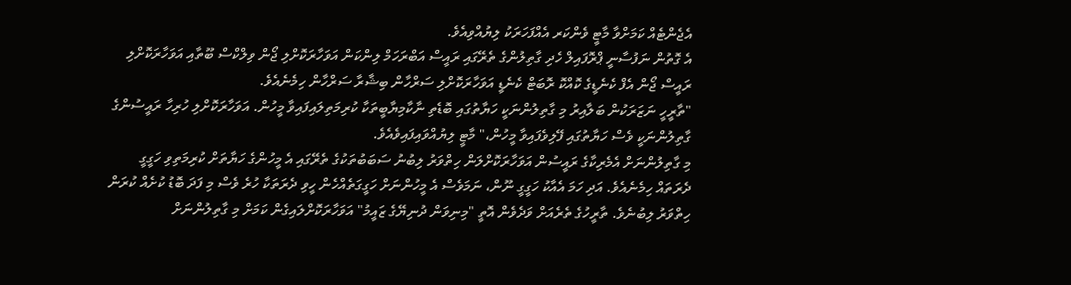އެޖެންޓެއް ކަމަށްވާ މާޓީ ވެންކަރ އެއްފަހަރަކު ލިޔުއްވިއެވެ.
އެ ގޮތުން ނަފުސާނީ ޕްރޮފައިލް ހެދި ގާތިލުންގެ ތެރޭގައި ރައީސް އަބްރަހަމް ލިންކަން އަވަހާރަކޮށްލި ޖޯން ވިލްކްސް ބޫތާއި އަވަހާރަކޮށްލި ރައީސް ޖޯން އެފް ކެނެޑީގެ ކޮއްކޮ ރޮބަޓް ކެނެޑީ އަވަހާރަކޮށްލި ސަރްހާން ބިޝާރާ ސަރްހާން ހިމެނެއެވެ.
"ތާރީހީ ނަޒަރަކުން ބަލާއިރު މި ގާތިލުންނަކީ ހަޔާތުގައި ބޮޑެތި ނާކާމިޔާބީތަކާ ކުރިމަތިލައިފައިވާ މީހުން. އަވަހާރަކޮށްލި ހުރިހާ ރައީސުންގެ ގާތިލުންނަކީ ވެސް ހަޔާތުގައި ފޭލިވެފައިވާ މީހުން،" މާޓީ ލިޔުއްވައިފައިވެއެވެ.
މި ގާތިލުންނަށް އެމެރިކާގެ ރައީސުން އަވަހާރަކޮށްލަން ހިތްވަރު ލިބުނު ސަބަބުތަކުގެ ތެރޭގައި އެ މީހުންގެ ހަޔާތަށް ކުރިމަތިވި ހަގީގީ ދެރަތައް ހިމެނެއެވެ. އަދި ހަމަ އެއާކު ހަގީގީ ނޫން، ނަމަވެސް އެ މީހުންނަށް ހަގީގަތެއްހެން ހީވި ދެރަތަކާ ހުރެ ވެސް މި ފަދަ ބޮޑު ކުށެއް ކުރަން ހިތްވަރު ލިބުނެވެ. ތާރީހުގެ ތެރެއަށް ވަދެވެން އޮތީ "މިނިވަން ދުނިޔޭގެ ޒައީމު" އަވަހާރަކޮށްލައިގެން ކަމަށް މި ގާތިލުންނަށް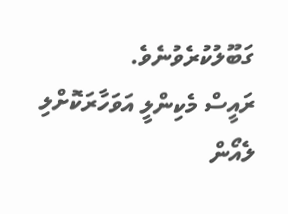ގަބޫލުކުރެވުނެވެ.
ރައީސް މެކިންލީ އަވަހާރަކޮށްލި ލެއޯން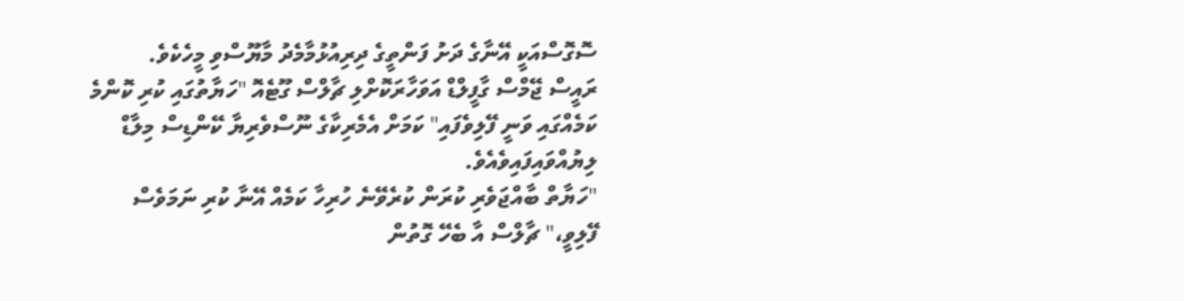ސޮގޮސްއަކީ އޭނާގެ ދަށު ފަންތީގެ ދިރިއުޅުމާމެދު މާޔޫސްވި މީހެކެވެ.
ރައީސް ޖޭމްސް ގާފީލްޑް އަވަހާރަކޮށްލި ޗާލްސް ގޫޓެއޮ "ހަޔާތުގައި ކުރި ކޮންމެ ކަމެއްގައި ވަނީ ފޭލިވެފައި" ކަމަށް އެމެރިކާގެ ނޫސްވެރިޔާ ކޭންޑިސް މިލާޑް ލިޔުއްވައިފައިވެއެވެ.
"ހަޔާތް ބާއްޖަވެރި ކުރަން ކުރެވޭނެ ހުރިހާ ކަމެއް އޭނާ ކުރި ނަމަވެސް ފޭލިވީ،" ޗާލްސް އާ ބެހޭ ގޮތުން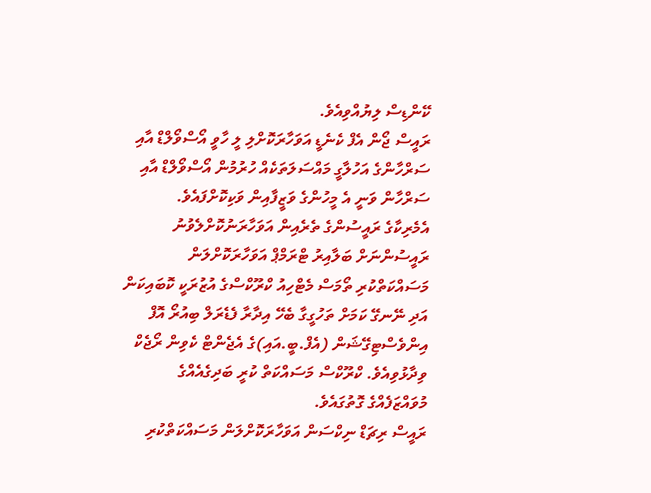ކޭންޑިސް ލިޔުއްވިއެވެ.
ރައީސް ޖޯން އެފް ކެނެޑީ އަވަހާރަކޮށްލި ލީ ހާވީ އޯސްވޯލްޑް އާއި ސަރްހާންގެ އަހުލާގީ މައްސަލަތަކެއް ހުރުމުން އޯސްވޯލްޑް އާއި ސަރްހާން ވަނީ އެ މީހުންގެ ވަޒީފާއިން ވަކިކޮށްފައެވެ.
އެމެރިކާގެ ރައީސުންގެ ތެރެއިން އަވަހާރަނުކޮށްލެވުނު ރައީސުންނަށް ބަލާއިރު ޓްރަމްޕް އަވަހާރަކޮށްލަން މަސައްކަތްކުރި ތޯމަސް މެޓްހިއު ކްރޫކްސްގެ އުޒުރަކީ ކޮބައިކަން އަދި ނޭނގޭ ކަމަށް ތަހުގީގާ ބެހޭ އިދާރާ ފެޑެރަލް ބިއުރޯ އޮފް އިންވެސްޓިގޭޝަން (އެފް.ބީ.އައި)ގެ އެޖެންޓް ކެވިން ރޯޖެކް ވިދާޅުވިއެވެ. ކްރޫކްސް މަސައްކަތް ކުރީ ބަދިގެއެއްގެ މުވައްޒަފެއްގެ ގޮތުގައެވެ.
ރައީސް ރިޗަޑް ނިކްސަން އަވަހާރަކޮށްލަން މަސައްކަތްކުރި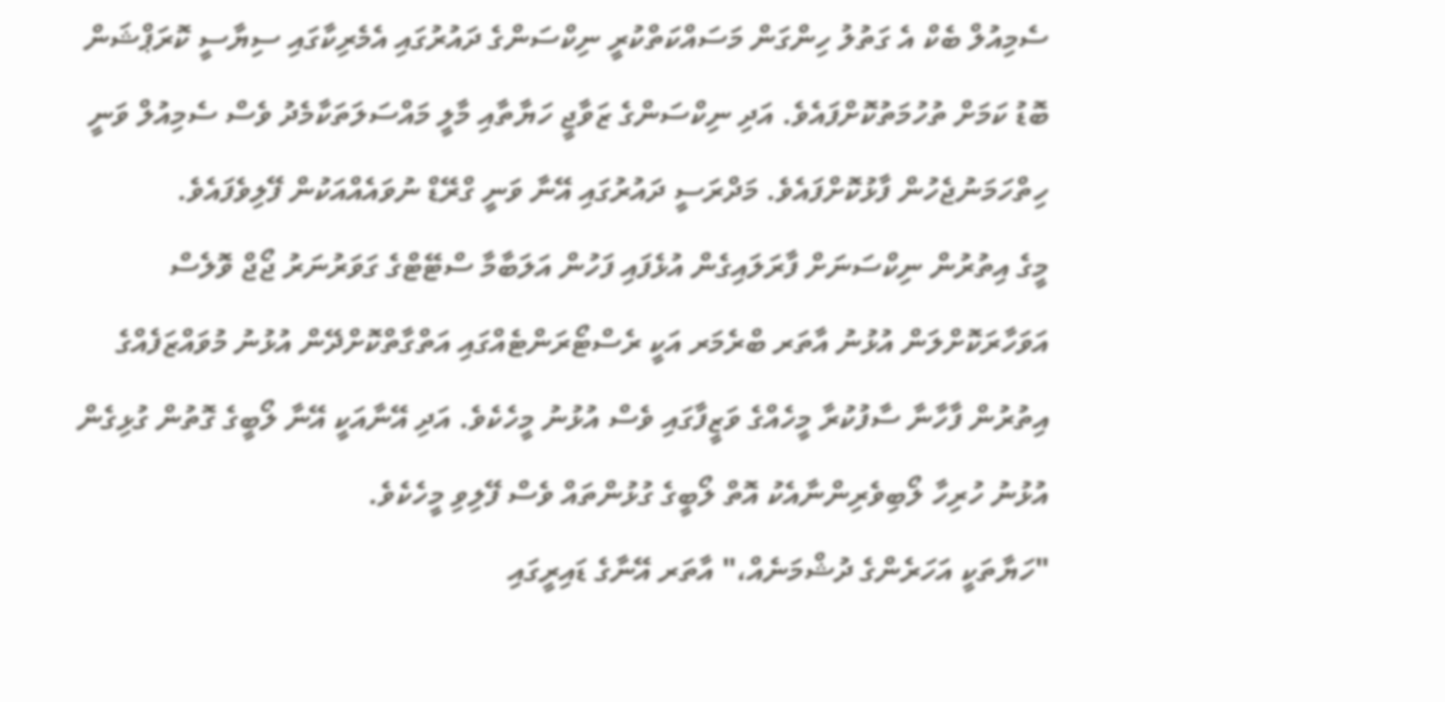ސެމިއުލް ބެކް އެ ގަތުލު ހިންގަން މަސައްކަތްކުރީ ނިކްސަންގެ ދައުރުގައި އެމެރިކާގައި ސިޔާސީ ކޮރަޕްޝަން ބޮޑު ކަމަށް ތުހުމަތުކޮށްފައެވެ. އަދި ނިކްސަންގެ ޒަވާޖީ ހަޔާތާއި މާލީ މައްސަލަތަކާމެދު ވެސް ސެމިއުލް ވަނީ ހިތްހަމަނުޖެހުން ފާޅުކޮށްފައެވެ. މަދްރަސީ ދައުރުގައި އޭނާ ވަނީ ގްރޭޑް ނުވައެއްއަކުން ފޭލިވެފައެވެ.
މީގެ އިތުރުން ނިކްސަނަށް ފާރަލައިގެން އުޅެފައި ފަހުން އަލަބާމާ ސްޓޭޓްގެ ގަވަރުނަރު ޖޯޖް ވޮލެސް އަވަހާރަކޮށްލަން އުޅުނު އާތަރ ބްރެމަރ އަކީ ރެސްޓޯރަންޓެއްގައި އަތްގާތްކޮށްދޭން އުޅުނު މުވައްޒަފެއްގެ އިތުރުން ފާހާނާ ސާފުކުރާ މީހެއްގެ ވަޒީފާގައި ވެސް އުޅުނު މީހެކެވެ. އަދި އޭނާއަކީ އޭނާ ލޯބީގެ ގޮތުން ގުޅިގެން އުޅުނު ހުރިހާ ލޯބިވެރިންނާއެކު އޮތް ލޯބީގެ ގުޅުންތައް ވެސް ފޭލިވި މީހެކެވެ.
"ހަޔާތަކީ އަހަރެންގެ ދުޝްމަނެއް،" އާތަރ އޭނާގެ ޑައިރީގައި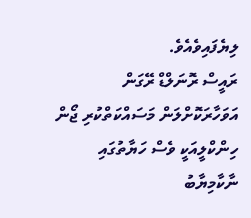ލިޔެފައިވެއެވެ.
ރައީސް ރޮނަލްޑް ރޭގަން އަވަހާރަކޮށްލަން މަސައްކަތްކުރި ޖޯން ހިންކްލީއަކީ ވެސް ހަޔާތުގައި ނާކާމިޔާބު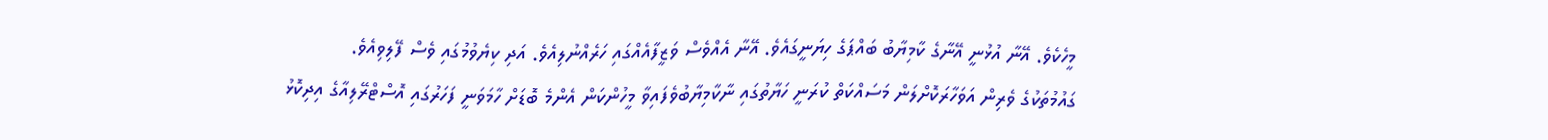މީހެކެވެ. އޭނާ އުޅުނީ އޭނާގެ ކާމިޔާބު ބައްޕަގެ ހިޔަނީގައެވެ. އޭނާ އެއްވެސް ވަޒީފާއެއްގައި ހަރެއްނުލިއެވެ. އަދި ކިޔެވުމުގައި ވެސް ފޭލިވިއެވެ.
ގައުމުތަކުގެ ވެރިން އަވަހާރަކޮށްލަން މަސައްކަތް ކުރަނީ ހަޔާތުގައި ނާކާމިޔާބުވެފައިވާ މީހުންކަން އެންމެ ބޮޑަށް ހާމަވަނީ ފަހަރުގައި އޮސްޓްރޭލިއާގެ އިދިކޮޅު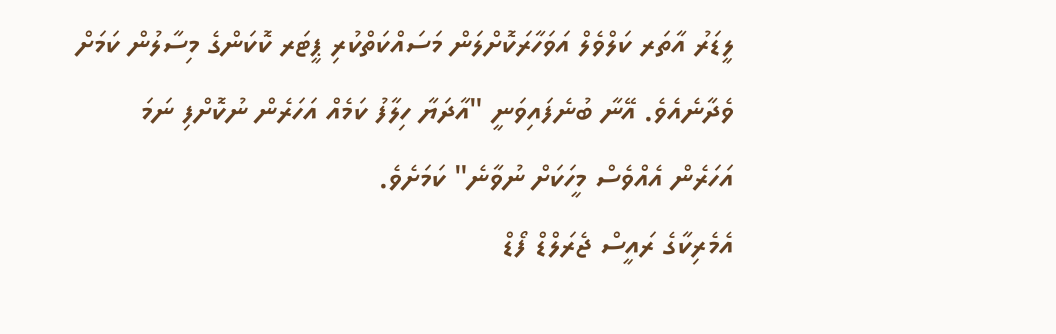ލީޑަރު އާތަރ ކަލްވެލް އަވަހާރަކޮށްލަން މަސައްކަތްކުރި ޕީޓަރ ކޮކަންގެ މިސާލުން ކަމަށް ވެދާނެއެވެ. އޭނާ ބުނެފައިވަނީ "އާދަޔާ ހިލާފު ކަމެއް އަހަރެން ނުކޮށްފި ނަމަ އަހަރެން އެއްވެސް މީހަކަށް ނުވާނެ" ކަމަށެވެ.
އެމެރިކާގެ ރައީސް ޖެރަލްޑް ފޯޑް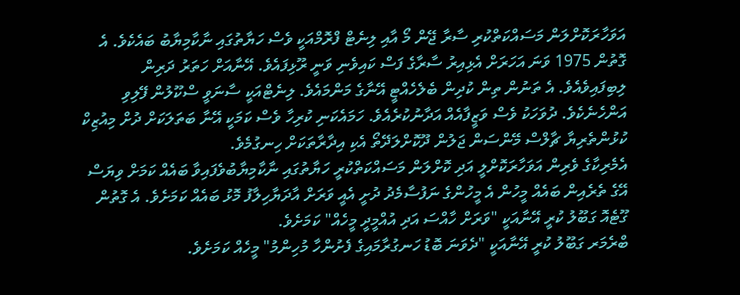އަވަހާރަކޮށްލަން މަސައްކަތްކުރި ސާރާ ޖޭން މޯ އާއި ލިނެޓް ފްރޮމްއަކީ ވެސް ހަޔާތުގައި ނާކާމިޔާބު ބައެކެވެ. އެ ގޮތުން 1975 ވަނަ އަހަރަށް އެޅިއިރު ސާރާގެ ފަސް ކައިވެނި ވަނީ ރޫޅިފައެވެ. އޭނާއަށް ހަތަރު ދަރިން ލިބިފައިވެއެވެ. އެ ތަނުން ތިން ކުދިން ބެލެހެއްޓީ އޭނާގެ މަންމައެވެ. ލިނެޓްއަކީ ސާނަވީ ސްކޫލުން ފޭލިވި އަންހެނެކެވެ. ދުވަހަކު ވެސް ވަޒީފާއެއް އަދާނުކުރެއެވެ. ހަމައެކަނި ކުރިހާ ވެސް ކަމަކީ އޭނާ ބަތަލަކަށް ދުށް މިއުޒިކް ކުޅުންތެރިޔާ ޗާލްސް މޭންސަން ޖަލުން ދޫކޮށްލަދޭތޯ އެކި އިދާރާތަކަށް ހިނގުމެވެ.
އެމެރިކާގެ ވެރިން އަވަހާރަކޮށްލީ އަދި ކޮށްލަން މަސައްކަތްކުރީ ހަޔާތުގައި ނާކާމިޔާބުވެފައިވާ ބައެއް ކަމަށް ވިޔަސް އޭގެ ތެރެއިން ބައެއް މީހުން އެ މީހުންގެ ނަފުސާމެދު ދުށީ އެއީ ވަރަށް އާދަޔާހިލާފު މޮޅު ބައެއް ކަމަށެވެ. އެ ގޮތުން ގޫޓެއޮ ގަބޫލު ކުރީ އޭނާއަކީ "ވަރަށް ހާއްސަ އަދި އުއްމީދީ މީހެއް" ކަމަށެވެ.
ބްރެމަރ ގަބޫލު ކުރީ އޭނާއަކީ "ދެވަނަ ބޮޑު ހަނގުރާމައިގެ ފެށުންހާ މުހިންމު" މީހެއް ކަމަށެވެ.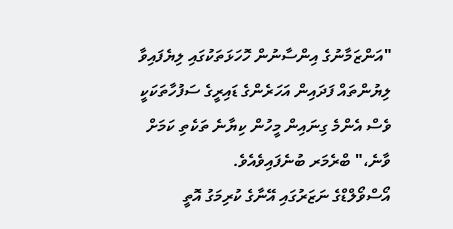"އަންޒަމާނުގެ އިންސާނުން ހޮހަޅަތަކުގައި ލިޔެފައިވާ ލިޔުންތައް ފަދައިން އަހަރެންގެ ޑައިރީގެ ސަފުހާތަކަކީ ވެސް އެންމެ ގިނައިން މީހުން ކިޔާނެ ތަކެތި ކަމަށް ވާނެ،" ބްރެމަރ ބުނެފައިވެއެވެ.
އޯސްވޯލްޑްގެ ނަޒަރުގައި އޭނާގެ ކުރިމަގު އޮތީ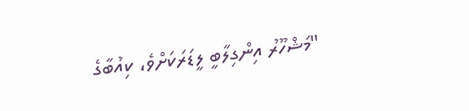"މަޝްހޫރު އިންގިލާބީ ލީޑަރަކަށްވެ، ކިއުބާގެ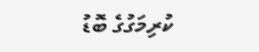ކުރިމަގުގެ ބޮޑު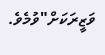ވަޒީރަކަށް"ވުމެވެ.